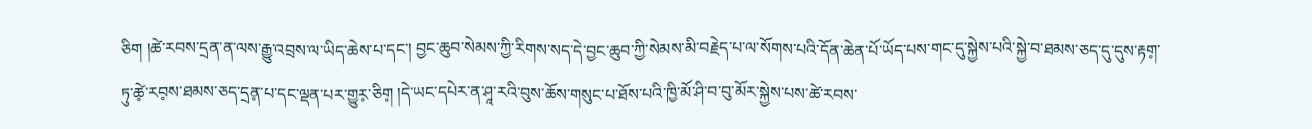ཅིག །ཚེ་རབས་དྲན་ན་ལས་རྒྱུ་འབྲས་ལ་ཡིད་ཆེས་པ་དང་། བྱང་ཆུབ་སེམས་ཀྱི་རིགས་སད་དེ་བྱང་ཆུབ་ཀྱི་སེམས་མི་བརྗེད་པ་ལ་སོགས་པའི་དོན་ཆེན་པོ་ཡོད་པས་གང་དུ་སྐྱེས་པའི་སྐྱེ་བ་ཐམས་ཅད་དུ་དུས་རྟག༷་ཏུ་ཚེ༷་རབ༷ས་ཐམས་ཅད་དྲན༷་པ་དང་ལྡན་པར་གྱུར༷་ཅིག༷ །དེ་ཡང་དཔེར་ན་ཤཱ་རའི་བུས་ཆོས་གསུང་པ་ཐོས་པའི་ཁྱི་མོ་ཤི་བ་བུ་མོར་སྐྱེས་པས་ཚེ་རབས་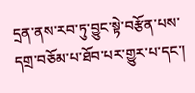དྲན་ནས་རབ་ཏུ་བྱུང་སྟེ་བརྩོན་པས་དགྲ་བཅོམ་པ་ཐོབ་པར་གྱུར་པ་དང་།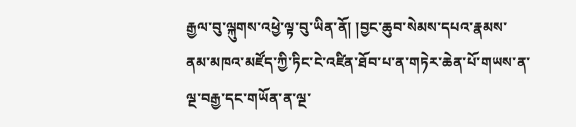རྒྱལ་བུ་ལྐུགས་འཕྱེ་ལྟ་བུ་ཡིན་ནོ། །བྱང་ཆུབ་སེམས་དཔའ་རྣམས་ནམ་མཁའ་མཛོད་ཀྱི་ཏིང་ངེ་འཛིན་ཐོབ་པ་ན་གཏེར་ཆེན་པོ་གཡས་ན་ལྔ་བརྒྱ་དང་གཡོན་ན་ལྔ་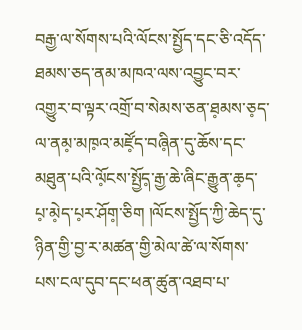བརྒྱ་ལ་སོགས་པའི་ལོངས་སྤྱོད་དང་ཅི་འདོད་ཐམས་ཅད་ནམ་མཁའ་ལས་འབྱུང་བར་འགྱུར་བ་ལྟར་འགྲོ་བ་སེམས་ཅན་ཐ༷མས་ཅ༷ད་ལ་ནམ༷་མཁ༷འ་མཛོ༷ད་བཞི༷ན་དུ་ཆོས་དང་མཐུན་པའི་ལོ༷ངས་སྤྱོད༷་རྒྱ་ཆེ་ཞིང་རྒྱུན་ཆ༷ད་པ༷་མེ༷ད་པ༷ར་ཤོག༷་ཅིག །ལོངས་སྤྱོད་ཀྱི་ཆེད་དུ་ཉིན་གྱི་བྱ་ར་མཚན་གྱི་མེལ་ཚེ་ལ་སོགས་པས་ངལ་དུབ་དང་ཕན་ཚུན་འཐབ་པ་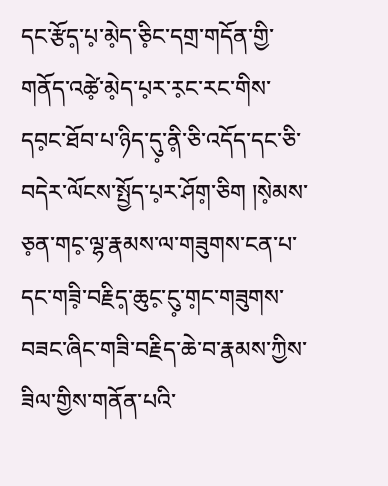དང་རྩོད༷་པ༷་མེ༷ད་ཅི༷ང་དགྲ་གདོན་གྱི་གནོད་འཚེ༷་མེ༷ད་པ༷ར་ར༷ང་རང་གིས་དབ༷ང་ཐོབ་པ་ཉིད་དུ༷་ནི༷་ཅི་འདོད་དང་ཅི་བདེར་ལོངས་སྤྱོད་པ༷ར་ཤོག༷་ཅིག །སེ༷མས་ཅ༷ན་གང༷་ལྷ་རྣམས་ལ་གཟུགས་ངན་པ་དང་གཟི༷་བརྗིད༷་ཆུང༷་ངུ༷་ག༷ང་གཟུགས་བཟང་ཞིང་གཟི་བརྗིད་ཆེ་བ་རྣམས་ཀྱིས་ཟིལ་གྱིས་གནོན་པའི་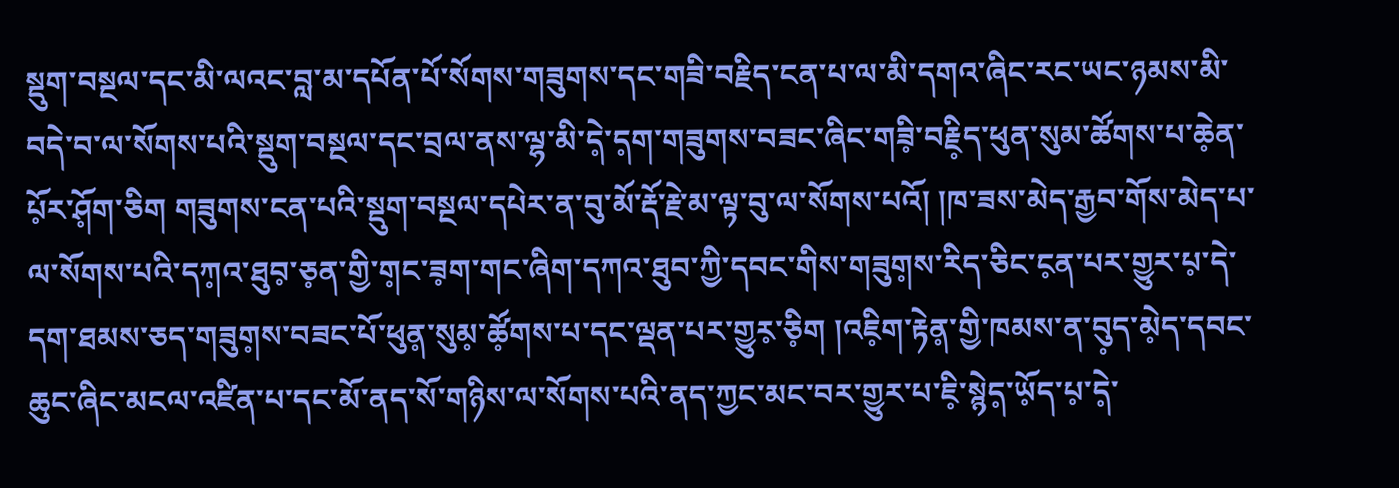སྡུག་བསྔལ་དང་མི་ལའང་བླ་མ་དཔོན་པོ་སོགས་གཟུགས་དང་གཟི་བརྗིད་ངན་པ་ལ་མི་དགའ་ཞིང་རང་ཡང་ཉམས་མི་བདེ་བ་ལ་སོགས་པའི་སྡུག་བསྔལ་དང་བྲལ་ནས་ལྷ་མི་དེ༷་ད༷ག་གཟུགས་བཟང་ཞིང་གཟི༷་བརྗི༷ད་ཕུན་སུམ་ཚོགས་པ་ཆེ༷ན་པོ༷ར་ཤོ༷ག་ཅིག གཟུགས་ངན་པའི་སྡུག་བསྔལ་དཔེར་ན་བུ་མོ་རྡོ་རྗེ་མ་ལྟ་བུ་ལ་སོགས་པའོ། །ཁ་ཟས་མེད་རྒྱབ་གོས་མེད་པ་ལ་སོགས་པའི་དཀ༷འ་ཐུབ༷་ཅ༷ན་གྱི་ག༷ང་ཟ༷ག་གང་ཞིག་དཀའ་ཐུབ་ཀྱི་དབང་གིས་གཟུག༷ས་རིད་ཅིང་ང༷ན་པར་གྱུར་པ༷་དེ་དག་ཐམས་ཅད་གཟུག༷ས་བཟང་པོ་ཕུན༷་སུམ༷་ཚོ༷གས་པ་དང་ལྡན་པར་གྱུར༷་ཅི༷ག །འཇི༷ག་རྟེན༷་གྱི་ཁམས་ན་བུ༷ད་མེ༷ད་དབང་ཆུང་ཞིང་མངལ་འཛིན་པ་དང་མོ་ནད་སོ་གཉིས་ལ་སོགས་པའི་ནད་ཀྱང་མང་བར་གྱུར་པ་ཇི༷་སྙེད༷་ཡོ༷ད་པ༷་དེ༷་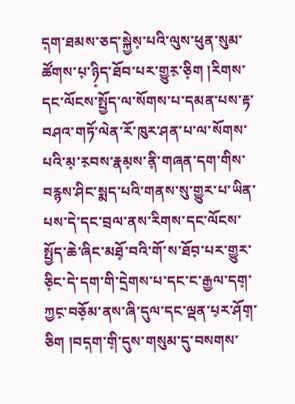ད༷ག་ཐམས་ཅད་སྐྱེས༷་པའི་ལུས་ཕུན་སུམ་ཚོགས་པ༷་ཉི༷ད་ཐོབ་པར་གྱུར༷་ཅི༷ག །རིགས་དང་ལོངས་སྤྱོད་ལ་སོགས་པ་དམན་པས་རྟ་བཤའ་གཏོ་ལེན་རོ་ཁུར་ཤན་པ་ལ་སོགས་པའི་མ༷་ར༷བས་རྣམ༷ས་ནི༷་གཞན་དག་གིས་བརྙས་ཤིང་སྨད་པའི་གནས་སུ་གྱུར་པ་ཡིན་པས་དེ་དང་བྲལ་ནས་རིགས་དང་ལོངས་སྤྱོད་ཆེ་ཞིང་མཐོ༷་བའི་གོ་ས་ཐོབ༷་པར་གྱུར་ཅི༷ང་དེ་དག་གི་དྲེགས་པ་དང་ང་རྒྱལ་དག༷་ཀྱང༷་བཅོ༷མ་ནས་ཞི་དུལ་དང་ལྡན་པ༷ར་ཤོག༷་ཅིག །བད༷ག་གི༷་དུས་གསུམ་དུ་བསགས་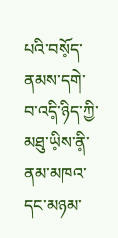པའི་བསོ༷ད་ནམས་དགེ་བ་འདི༷་ཉིད་ཀྱི་མཐུ་ཡི༷ས་ནི༷་ནམ་མཁའ་དང་མཉམ་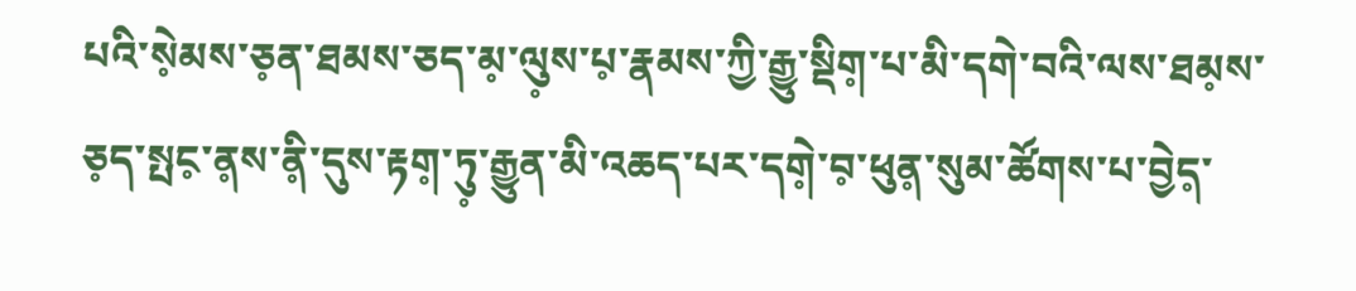པའི་སེ༷མས་ཅ༷ན་ཐམས་ཅད་མ༷་ལུ༷ས་པ༷་རྣམས་ཀྱི་རྒྱུ་སྡིག༷་པ་མི་དགེ་བའི་ལས་ཐམ༷ས་ཅ༷ད་སྤང༷་ན༷ས་ནི༷་དུས་རྟག༷་ཏུ༷་རྒྱུན་མི་འཆད་པར་དགེ༷་བ༷་ཕུན༷་སུམ་ཚོགས་པ་བྱེད༷་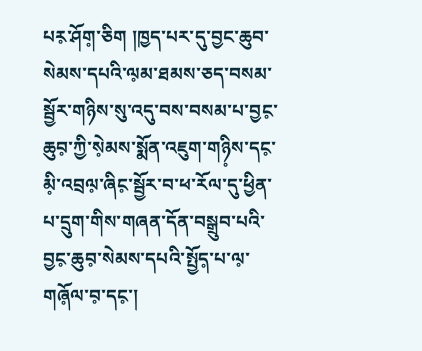པར༷་ཤོག༷་ཅིག །ཁྱད་པར་དུ་བྱང་ཆུབ་སེམས་དཔའི་ལ༷མ་ཐམས་ཅད་བསམ་སྦྱོར་གཉིས་སུ་འདུ་བས་བསམ་པ་བྱང༷་ཆུབ༷་ཀྱི་སེ༷མས་སྨོན་འཇུག་གཉི༷ས་དང༷་མི༷་འབྲལ༷་ཞིང༷་སྦྱོར་བ་ཕ་རོལ་དུ་ཕྱིན་པ་དྲུག་གིས་གཞན་དོན་བསྒྲུབ་པའི་བྱང༷་ཆུབ༷་སེམས་དཔའི་སྤྱོད༷་པ་ལ༷་གཞོ༷ལ་བ༷་དང༷་།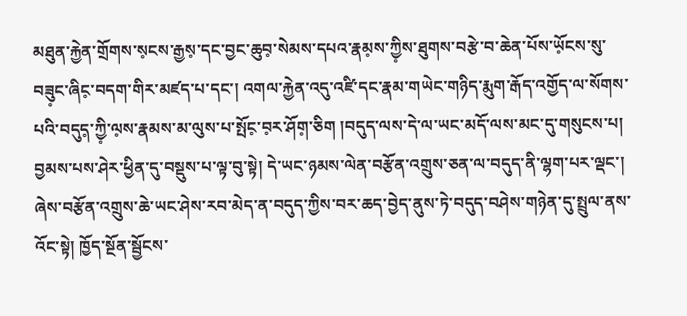མཐུན་རྐྱེན་གྲོགས་ས༷ངས་རྒྱས༷་དང་བྱང་ཆུབ༷་སེམས་དཔའ་རྣམ༷ས་ཀྱི༷ས་ཐུགས་བརྩེ་བ་ཆེན་པོས་ཡོ༷ངས་སུ་བཟུ༷ང་ཞིང༷་བདག་གིར་མཛད་པ་དང་། འགལ་རྐྱེན་འདུ་འཛི་དང་རྣམ་གཡེང་གཉིད་རྨུག་རྒོད་འགྱོད་ལ་སོགས་པའི་བདུད༷་ཀྱི༷་ལ༷ས་རྣམས་མ་ལུས་པ་སྤོང༷་བ༷ར་ཤོག༷་ཅིག །བདུད་ལས་དེ་ལ་ཡང་མདོ་ལས་མང་དུ་གསུངས་པ། བྱམས་པས་ཤེར་ཕྱིན་དུ་བསྡུས་པ་ལྟ་བུ་སྟེ། དེ་ཡང་ཉམས་ལེན་བརྩོན་འགྲུས་ཅན་ལ་བདུད་ནི་ལྷག་པར་ལྡང་། ཞེས་བརྩོན་འགྲུས་ཆེ་ཡང་ཤེས་རབ་མེད་ན་བདུད་ཀྱིས་བར་ཆད་བྱེད་ནུས་ཏེ་བདུད་བཤེས་གཉེན་དུ་སྤྲུལ་ནས་འོང་སྟེ། ཁྱོད་སྔོན་སྦྱོངས་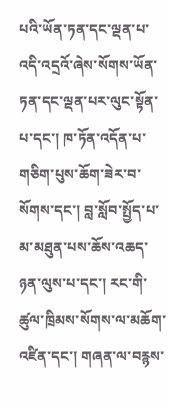པའི་ཡོན་ཏན་དང་ལྡན་པ་འདི་འདྲའོ་ཞེས་སོགས་ཡོན་ཏན་དང་ལྡན་པར་ལུང་སྟོན་པ་དང་། ཁ་ཏོན་འདོན་པ་གཅིག་པུས་ཆོག་ཟེར་བ་སོགས་དང་། བླ་སློབ་སྤྱོད་པ་མ་མཐུན་པས་ཆོས་འཆད་ཉན་ལུས་པ་དང་། རང་གི་ཚུལ་ཁྲིམས་སོགས་ལ་མཆོག་འཛིན་དང་། གཞན་ལ་བརྙས་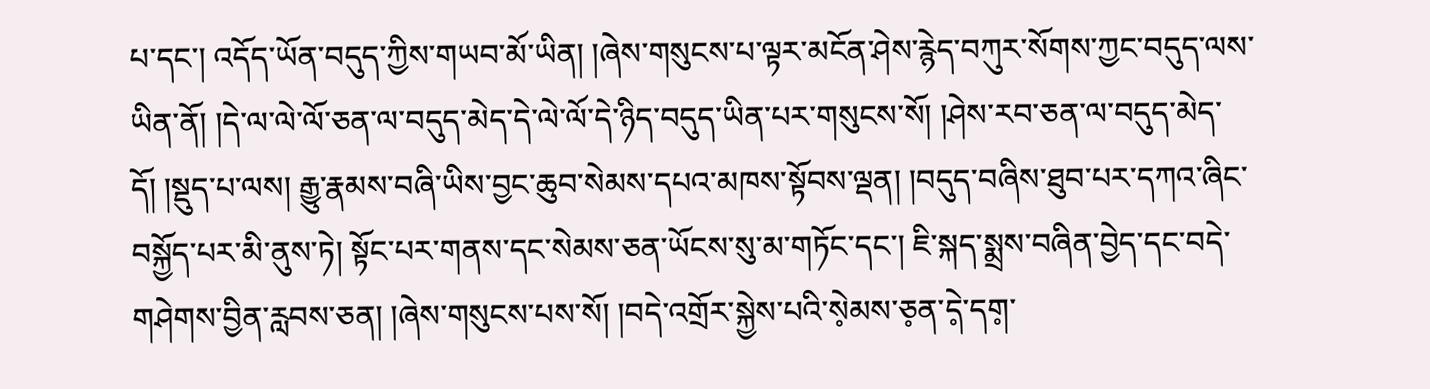པ་དང་། འདོད་ཡོན་བདུད་ཀྱིས་གཡབ་མོ་ཡིན། །ཞེས་གསུངས་པ་ལྟར་མངོན་ཤེས་རྙེད་བཀུར་སོགས་ཀྱང་བདུད་ལས་ཡིན་ནོ། །དེ་ལ་ལེ་ལོ་ཅན་ལ་བདུད་མེད་དེ་ལེ་ལོ་དེ་ཉིད་བདུད་ཡིན་པར་གསུངས་སོ། །ཤེས་རབ་ཅན་ལ་བདུད་མེད་དོ། །སྡུད་པ་ལས། རྒྱུ་རྣམས་བཞི་ཡིས་བྱང་ཆུབ་སེམས་དཔའ་མཁས་སྟོབས་ལྡན། །བདུད་བཞིས་ཐུབ་པར་དཀའ་ཞིང་བསྐྱོད་པར་མི་ནུས་ཏེ། སྟོང་པར་གནས་དང་སེམས་ཅན་ཡོངས་སུ་མ་གཏོང་དང་། ཇི་སྐད་སྨྲས་བཞིན་བྱེད་དང་བདེ་གཤེགས་བྱིན་རླབས་ཅན། །ཞེས་གསུངས་པས་སོ། །བདེ་འགྲོར་སྐྱེས་པའི་སེ༷མས་ཅ༷ན་དེ༷་དག༷་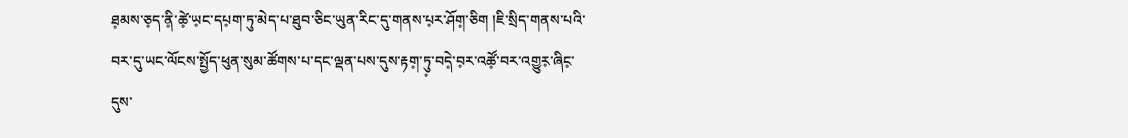ཐ༷མས་ཅ༷ད་ནི༷་ཚེ༷་ཡ༷ང་དཔ༷ག་ཏུ་མེད་པ་ཐུབ་ཅིང་ཡུན་རིང་དུ་གནས་པ༷ར་ཤོག༷་ཅིག །ཇི་སྲིད་གནས་པའི་བར་དུ་ཡང་ལོངས་སྤྱོད་ཕུན་སུམ་ཚོགས་པ་དང་ལྡན་པས་དུས་རྟག༷་ཏུ༷་བདེ༷་བ༷ར་འཚོ༷་བར་འགྱུར༷་ཞིང༷་དུས་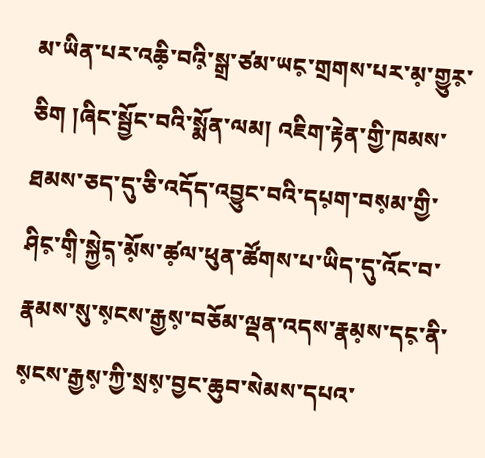མ་ཡིན་པར་འཆི༷་བའི༷་སྒྲ་ཙམ་ཡང༷་གྲགས་པར་མ༷་གྱུར༷་ཅིག །ཞིང་སྦྱོང་བའི་སྨོན་ལམ། འཇིག་རྟེན་གྱི་ཁམས་ཐམས་ཅད་དུ་ཅི་འདོད་འབྱུང་བའི་དཔ༷ག་བས༷མ་གྱི་ཤིང༷་གི༷་སྐྱེད༷་མོ༷ས་ཚ༷ལ་ཕུན་ཚོགས་པ་ཡིད་དུ་འོང་བ་རྣམས་སུ་ས༷ངས་རྒྱས༷་བཅོམ་ལྡན་འདས་རྣམ༷ས་དང༷་ནི་ས༷ངས་རྒྱས༷་ཀྱི་སྲས༷་བྱང་ཆུབ་སེམས་དཔའ་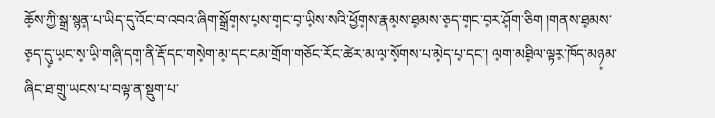ཆོ༷ས་ཀྱི་སྒྲ་སྙན༷་པ་ཡིད་དུ་འོང་བ་འབའ་ཞིག་སྒྲོག༷ས་པ༷ས་ག༷ང་བ༷་ཡི༷ས་སའི་ཕྱོག༷ས་རྣམ༷ས་ཐ༷མས་ཅ༷ད་ག༷ང་བ༷ར་ཤོ༷ག་ཅིག །གནས་ཐ༷མས་ཅ༷ད་དུ༷་ཡ༷ང་ས༷་ཡི༷་གཞི༷་དག༷་ནི་རྡོ་དང་གསེ༷ག་མ༷་དང་ངམ་གྲོག་གཅོང་རོང་ཚེར་མ་ལ༷་སོ༷གས་པ་མེ༷ད་པ༷་དང་། ལ༷ག་མཐི༷ལ་ལྟར༷་ཁོད་མཉ༷མ་ཞིང་ཐ་གྲུ་ཡངས་པ་བལྟ་ན་སྡུག་པ་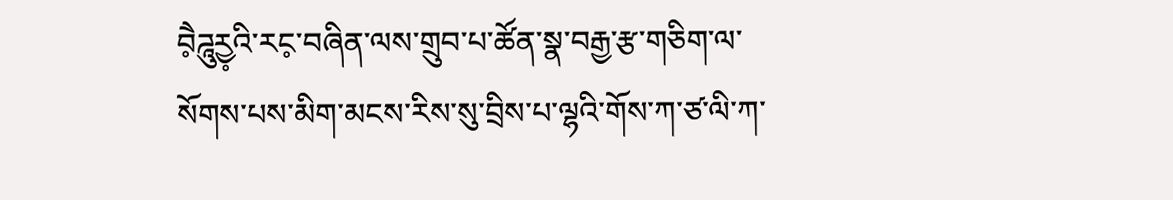བཻ༷ཌཱུརྱ༷འི་རང༷་བཞིན་ལས་གྲུབ་པ་ཚོན་སྣ་བརྒྱ་རྩ་གཅིག་ལ་སོགས་པས་མིག་མངས་རིས་སུ་བྲིས་པ་ལྷའི་གོས་ཀ་ཙ་ལི་ཀ་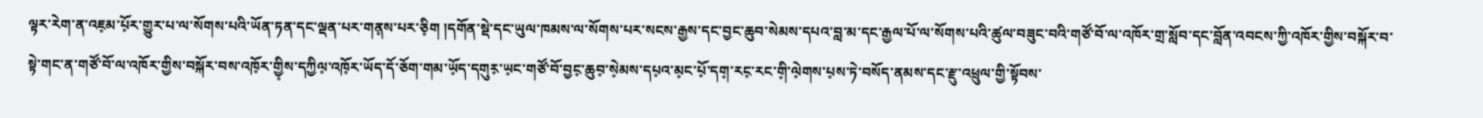ལྟར་རེག་ན་འཇ༷མ་པོ༷ར་གྱུར་པ་ལ་སོགས་པའི་ཡོན་ཏན་དང་ལྡན་པར་གན༷ས་པར་ཅི༷ག །དགོན་སྡེ་དང་ཡུལ་ཁམས་ལ་སོགས་པར་སངས་རྒྱས་དང་བྱང་ཆུབ་སེམས་དཔའ་བླ་མ་དང་རྒྱལ་པོ་ལ་སོགས་པའི་ཚུལ་བཟུང་བའི་གཙོ་བོ་ལ་འཁོར་གྲ་སློབ་དང་བློན་འབངས་ཀྱི་འཁོར་གྱིས་བསྐོར་བ་སྟེ་གང་ན་གཙོ་བོ་ལ་འཁོར་གྱིས་བསྐོར་བས་འཁོ༷ར་གྱི༷ས་དཀྱིལ༷་འཁོ༷ར་ཡོད་དོ་ཅོག་གམ་ཡོ༷ད་དགུར༷་ཡ༷ང་གཙོ་བོ་བྱང༷་ཆུབ༷་སེ༷མས་དཔ༷འ་མ༷ང་པོ༷་དག༷་རང༷་རང་གི༷་ལེ༷གས་པ༷ས་ཏེ་བསོད་ནམས་དང་རྫུ་འཕྲུལ་གྱི་སྟོབས་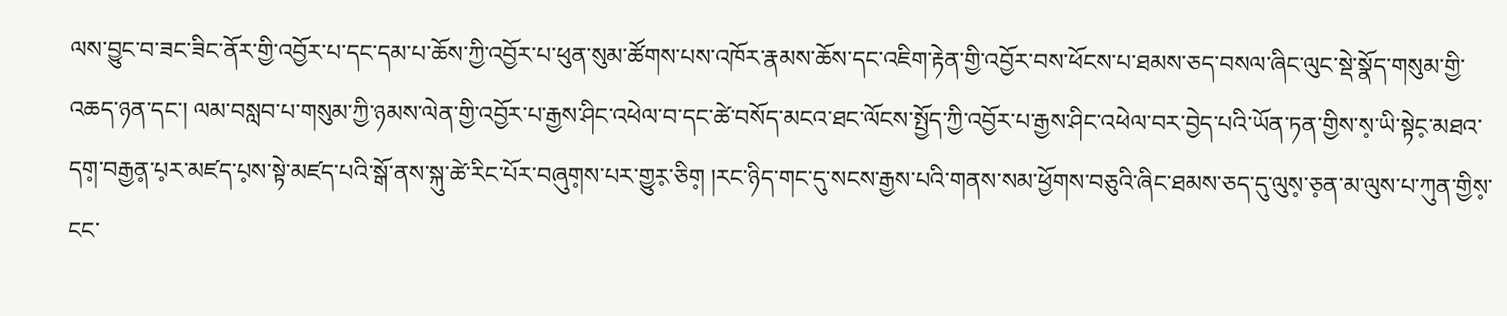ལས་བྱུང་བ་ཟང་ཟིང་ནོར་གྱི་འབྱོར་པ་དང་དམ་པ་ཆོས་ཀྱི་འབྱོར་པ་ཕུན་སུམ་ཚོགས་པས་འཁོར་རྣམས་ཆོས་དང་འཇིག་རྟེན་གྱི་འབྱོར་བས་ཕོངས་པ་ཐམས་ཅད་བསལ་ཞིང་ལུང་སྡེ་སྣོད་གསུམ་གྱི་འཆད་ཉན་དང་། ལམ་བསླབ་པ་གསུམ་ཀྱི་ཉམས་ལེན་གྱི་འབྱོར་པ་རྒྱས་ཤིང་འཕེལ་བ་དང་ཚེ་བསོད་མངའ་ཐང་ལོངས་སྤྱོད་ཀྱི་འབྱོར་པ་རྒྱས་ཤིང་འཕེལ་བར་བྱེད་པའི་ཡོན་ཏན་གྱིས་ས༷་ཡི་སྟེང༷་མཐའ་དག༷་བརྒྱན༷་པ༷ར་མཛད་པ༷ས་སྟེ་མཛད་པའི་སྒོ་ནས་སྐུ་ཚེ་རིང་པོར་བཞུག༷ས་པར་གྱུར༷་ཅིག༷ །རང་ཉིད་གང་དུ་སངས་རྒྱས་པའི་གནས་སམ་ཕྱོགས་བཅུའི་ཞིང་ཐམས་ཅད་དུ་ལུས༷་ཅ༷ན་མ་ལུས་པ་ཀུན་གྱིས༷་ངང་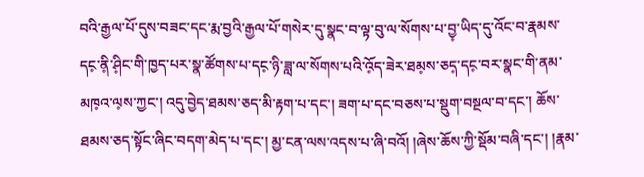བའི་རྒྱལ་པོ་དུས་བཟང་དང་རྨ་བྱའི་རྒྱལ་པོ་གསེར་དུ་སྣང་བ་ལྟ་བུ་ལ་སོགས་པ་བྱ༷་ཡིད་དུ་འོང་བ་རྣམས་དང༷་ནི༷་ཤི༷ང་གི་ཁྱད་པར་སྣ་ཚོགས་པ་དང༷་ཉི་ཟླ་ལ་སོགས་པའི་འོ༷ད་ཟེར་ཐམ༷ས་ཅད༷་དང༷་བར་སྣང་གི་ནམ་མཁ༷འ་ལ༷ས་ཀྱང་། འདུ་བྱེད་ཐམས་ཅད་མི་རྟག་པ་དང་། ཟག་པ་དང་བཅས་པ་སྡུག་བསྔལ་བ་དང་། ཆོས་ཐམས་ཅད་སྟོང་ཞིང་བདག་མེད་པ་དང་། མྱ་ངན་ལས་འདས་པ་ཞི་བའོ། །ཞེས་ཆོས་ཀྱི་སྡོམ་བཞི་དང་། །རྣམ་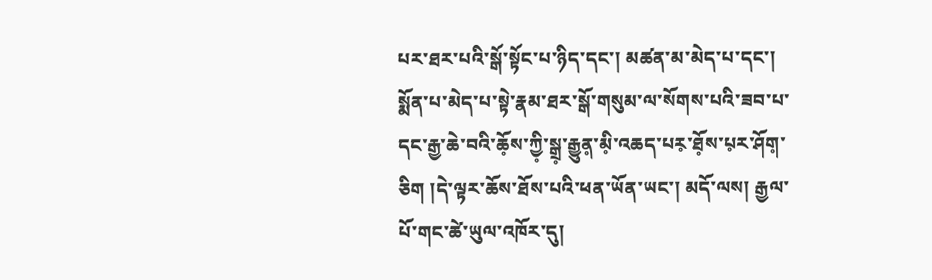པར་ཐར་པའི་སྒོ་སྟོང་པ་ཉིད་དང་། མཚན་མ་མེད་པ་དང་། སྨོན་པ་མེད་པ་སྟེ་རྣམ་ཐར་སྒོ་གསུམ་ལ་སོགས་པའི་ཟབ་པ་དང་རྒྱ་ཆེ་བའི་ཆོ༷ས་ཀྱི༷་སྒྲ༷་རྒྱུན༷་མི༷་འཆད་པར༷་ཐོ༷ས་པ༷ར་ཤོག༷་ཅིག །དེ་ལྟར་ཆོས་ཐོས་པའི་ཕན་ཡོན་ཡང་། མདོ་ལས། རྒྱལ་པོ་གང་ཚེ་ཡུལ་འཁོར་དུ།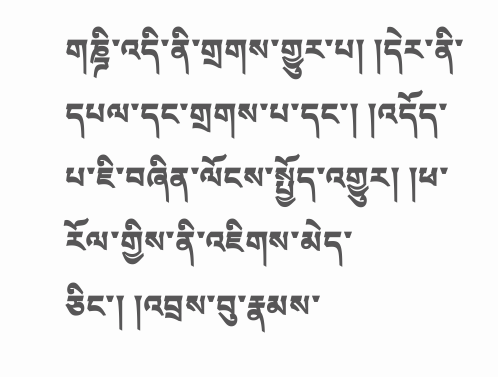གཎྜི་འདི་ནི་གྲགས་གྱུར་པ། །དེར་ནི་དཔལ་དང་གྲགས་པ་དང་། །འདོད་པ་ཇི་བཞིན་ལོངས་སྤྱོད་འགྱུར། །ཕ་རོལ་གྱིས་ནི་འཇིགས་མེད་ཅིང་། །འབྲས་བུ་རྣམས་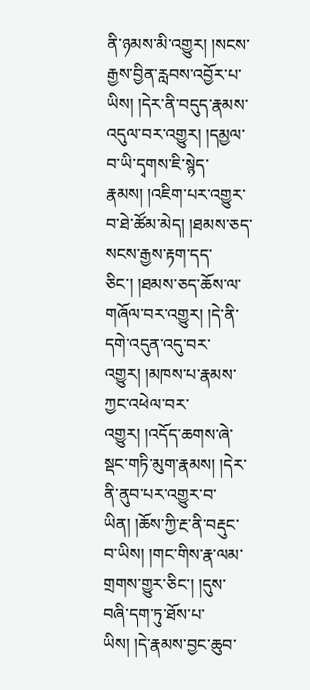ནི་ཉམས་མི་འགྱུར། །སངས་རྒྱས་བྱིན་རླབས་འབྱོར་པ་ཡིས། །དེར་ནི་བདུད་རྣམས་འདུལ་བར་འགྱུར། །དམྱལ་བ་ཡི་དྭགས་ཇི་སྙེད་རྣམས། །འཇིག་པར་འགྱུར་བ་ཐེ་ཚོམ་མེད། །ཐམས་ཅད་སངས་རྒྱས་རྟག་དད་ཅིང་། །ཐམས་ཅད་ཆོས་ལ་གཞོལ་བར་འགྱུར། །དེ་ནི་དགེ་འདུན་འདུ་བར་འགྱུར། །མཁས་པ་རྣམས་ཀྱང་འཕེལ་བར་འགྱུར། །འདོད་ཆགས་ཞེ་སྡང་གཏི་མུག་རྣམས། །དེར་ནི་ནུབ་པར་འགྱུར་བ་ཡིན། །ཆོས་ཀྱི་རྔ་ནི་བརྡུང་བ་ཡིས། །གང་གིས་རྣ་ལམ་གྲགས་གྱུར་ཅིང་། །དུས་བཞི་དག་ཏུ་ཐོས་པ་ཡིས། །དེ་རྣམས་བྱང་ཆུབ་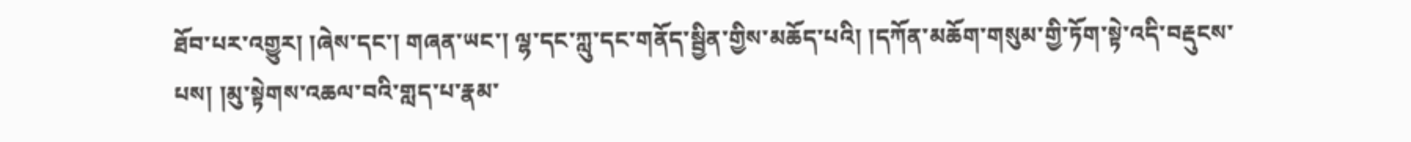ཐོབ་པར་འགྱུར། །ཞེས་དང་། གཞན་ཡང་། ལྷ་དང་ཀླུ་དང་གནོད་སྦྱིན་གྱིས་མཆོད་པའི། །དཀོན་མཆོག་གསུམ་གྱི་ཏོག་སྟེ་འདི་བརྡུངས་པས། །མུ་སྟེགས་འཆལ་བའི་གླད་པ་རྣམ་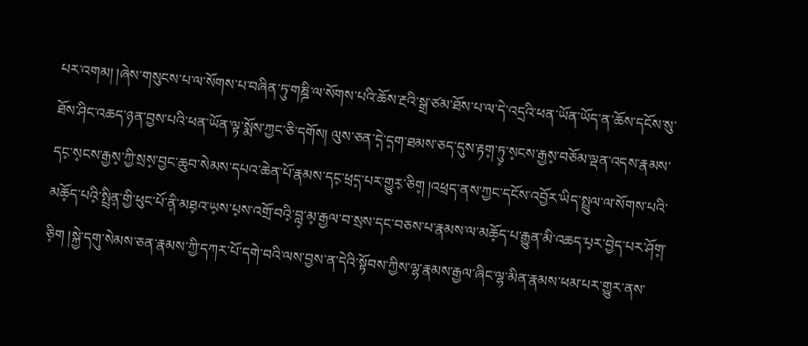པར་འགམ། །ཞེས་གསུངས་པ་ལ་སོགས་པ་བཞིན་ཏུ་གཎྜི་ལ་སོགས་པའི་ཆོས་རྔའི་སྒྲ་ཙམ་ཐོས་པ་ལ་དེ་འདྲའི་ཕན་ཡོན་ཡོད་ན་ཆོས་དངོས་སུ་ཐོས་ཤིང་འཆད་ཉན་བྱས་པའི་ཕན་ཡོན་ལྟ་སྨོས་ཀྱང་ཅི་དགོས། ལུས་ཅན་དེ༷་ད༷ག་ཐམས་ཅད་དུས་རྟག༷་ཏུ༷་ས༷ངས་རྒྱས༷་བཅོམ་ལྡན་འདས་རྣམས་དང༷་ས༷ངས་རྒྱས༷་ཀྱི་སྲས༷་བྱང་ཆུབ་སེམས་དཔའ་ཆེན་པོ་རྣམས་དང༷་ཕྲད༷་པར་གྱུར༷་ཅིག༷ །འཕྲད་ནས་ཀྱང་དངོས་འབྱོར་ཡིད་སྤྲུལ་ལ་སོགས་པའི་མཆོ༷ད་པའི༷་སྤྲིན༷་གྱི་ཕུང་པོ་ནི༷་མཐ༷འ་ཡ༷ས་པ༷ས་འགྲོ་བའི༷་བླ༷་མ༷་རྒྱལ་བ་སྲས་དང་བཅས་པ་རྣམས་ལ་མཆོ༷ད་པ་རྒྱུན་མི་འཆད་པ༷ར་བྱེད་པར་ཤོག༷་ཅི༷ག །སྐྱེ་དགུ་སེམས་ཅན་རྣམས་ཀྱི་དཀར་པོ་དགེ་བའི་ལས་བྱས་ན་དེའི་སྟོབས་ཀྱིས་ལྷ་རྣམས་རྒྱལ་ཞིང་ལྷ་མིན་རྣམས་ཕམ་པར་གྱུར་ནས་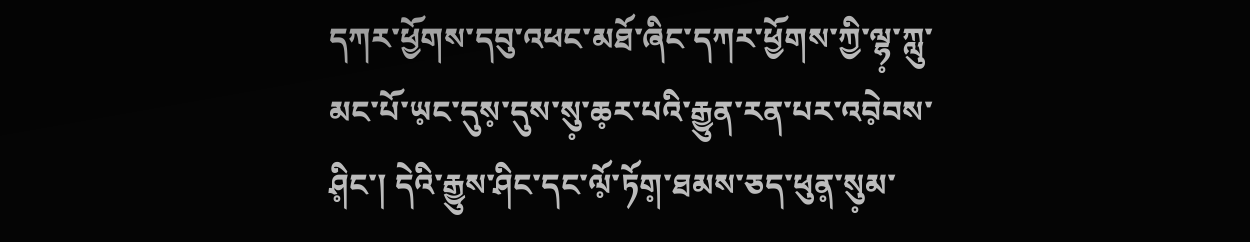དཀར་ཕྱོགས་དབུ་འཕང་མཐོ་ཞིང་དཀར་ཕྱོགས་ཀྱི་ལྷ༷་ཀླུ་མང་པོ་ཡ༷ང་དུས༷་དུས་སུ༷་ཆ༷ར་པའི་རྒྱུན་རན་པར་འབེ༷བས་ཤི༷ང་། དེའི་རྒྱུས་ཤིང་དང་ལོ༷་ཏོག༷་ཐམས་ཅད་ཕུན༷་སུ༷མ་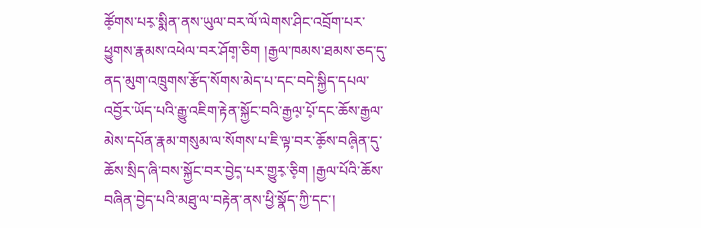ཚོ༷གས་པར༷་སྨིན་ནས་ཡུལ་བར་ལོ་ལེགས་ཤིང་འབྲོག་པར་ཕྱུགས་རྣམས་འཕེལ་བར་ཤོག༷་ཅིག །རྒྱལ་ཁམས་ཐམས་ཅད་དུ་ནད་མུག་འཁྲུགས་རྩོད་སོགས་མེད་པ་དང་བདེ་སྐྱིད་དཔལ་འབྱོར་ཡོད་པའི་རྒྱུ་འཇིག་རྟེན་སྐྱོང་བའི་རྒྱལ༷་པོ༷་དང་ཆོས་རྒྱལ་མེས་དཔོན་རྣམ་གསུམ་ལ་སོགས་པ་ཇི་ལྟ་བར་ཆོ༷ས་བཞི༷ན་དུ་ཆོས་སྲིད་ཞི་བས་སྐྱོང་བར་བྱེད༷་པར་གྱུར༷་ཅི༷ག །རྒྱལ་པོའི་ཆོས་བཞིན་བྱེད་པའི་མཐུ་ལ་བརྟེན་ནས་ཕྱི་སྣོད་ཀྱི་དང་།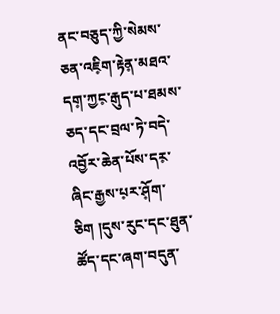ནང་བཅུད་ཀྱི་སེམས་ཅན་འཇི༷ག་རྟེན༷་མཐའ་དག༷་ཀྱང༷་རྒུད་པ་ཐམས་ཅད་དང་བྲལ་ཏེ་བདེ་འབྱོར་ཆེན་པོས་དར༷་ཞིང་རྒྱས་པ༷ར་ཤོ༷ག་ཅིག །དུས་རུང་དང་ཐུན་ཚོད་དང་ཞག་བདུན་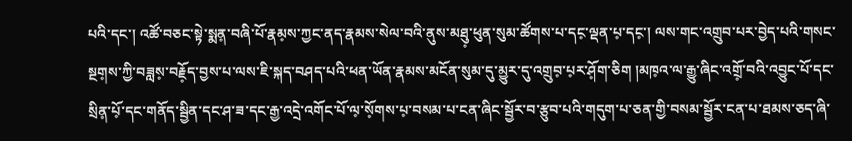པའི་དང་། འཚོ་བཅང་སྟེ་སྨན༷་བཞི་པོ་རྣམ༷ས་ཀྱང་ནད་རྣམས་སེལ་བའི་ནུས་མཐུ༷་ཕུན་སུམ་ཚོགས་པ་དང༷་ལྡན་པ༷་དང༷་། ལས་གང་འགྲུབ་པར་བྱེད་པའི་གསང་སྔག༷ས་ཀྱི་བཟླས༷་བརྗོ༷ད་བྱས་པ་ལས་ཇི་སྐད་བཤད་པའི་ཕན་ཡོན་རྣམས་མངོན་སུམ་དུ་མྱུར་དུ་འགྲུབ༷་པ༷ར་ཤོ༷ག་ཅིག །མཁ༷འ་ལ་རྒྱུ་ཞིང་འགྲོ༷་བའི་འབྱུང་པོ་དང་སྲིན༷་པོ༷་དང་གནོད་སྦྱིན་དང་ཤ་ཟ་དང་རྒྱ་འདྲེ་འགོང་པོ་ལ༷་སོ༷གས་པ༷་བསམ་པ་ངན་ཞིང་སྦྱོར་བ་རྩུབ་པའི་གདུག་པ་ཅན་གྱི་བསམ་སྦྱོར་ངན་པ་ཐམས་ཅད་ཞི་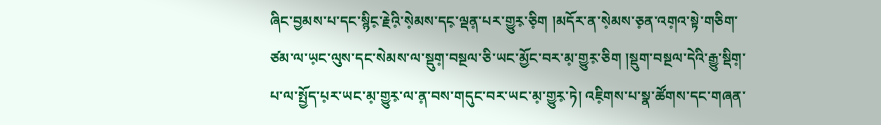ཞིང་བྱམས་པ་དང་སྙིང༷་རྗེའི༷་སེ༷མས་དང༷་ལྡན༷་པར་གྱུར༷་ཅི༷ག །མདོར་ན་སེ༷མས་ཅ༷ན་འག༷འ་སྟེ་གཅིག་ཙམ་ལ་ཡ༷ང་ལུས་དང་སེམས་ལ་སྡུག༷་བསྔལ་ཅི་ཡང་མྱོང་བར་མ༷་གྱུར༷་ཅིག །སྡུག་བསྔལ་དེའི་རྒྱུ་སྡིག༷་པ་ལ་སྤྱོད་པ༷ར་ཡང་མ༷་གྱུར༷་ལ་ན༷་བས་གདུང་བར་ཡང་མ༷་གྱུར༷་ཏེ། འཇི༷གས་པ་སྣ་ཚོགས་དང་གཞན་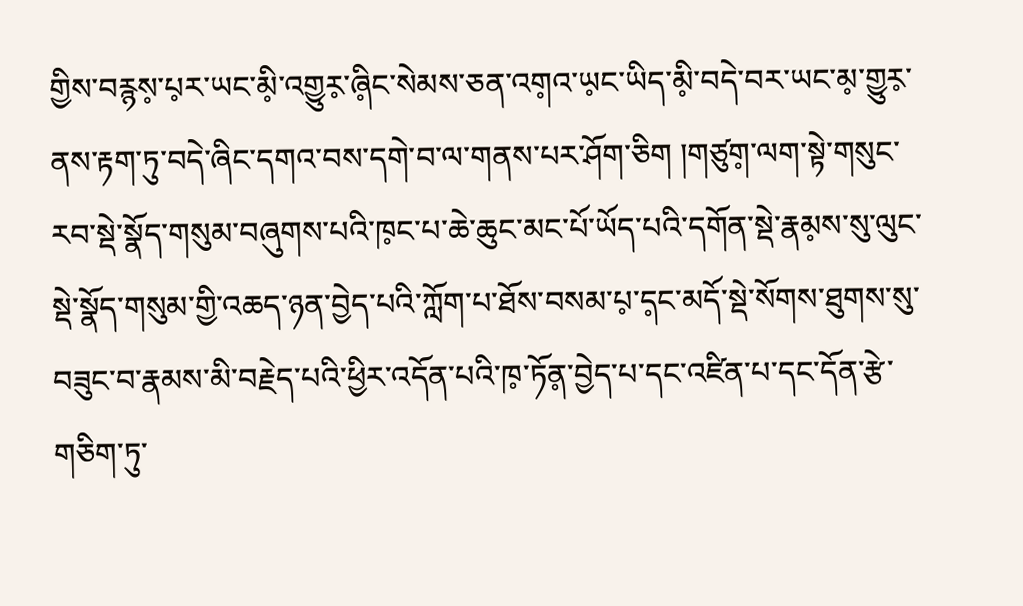གྱིས་བརྙས༷་པ༷ར་ཡང་མི༷་འགྱུར༷་ཞི༷ང་སེམས་ཅན་འག༷འ་ཡ༷ང་ཡིད་མི༷་བདེ་བར་ཡང་མ༷་གྱུར༷་ནས་རྟག་ཏུ་བདེ་ཞིང་དགའ་བས་དགེ་བ་ལ་གནས་པར་ཤོག་ཅིག །གཙུག༷་ལག་སྟེ་གསུང་རབ་སྡེ་སྣོད་གསུམ་བཞུགས་པའི་ཁ༷ང་པ་ཆེ་ཆུང་མང་པོ་ཡོད་པའི་དགོན་སྡེ་རྣམ༷ས་སུ་ལུང་སྡེ་སྣོད་གསུམ་གྱི་འཆད་ཉན་བྱེད་པའི་ཀློག་པ་ཐོས་བསམ་པ༷་ད༷ང་མདོ་སྡེ་སོགས་ཐུགས་སུ་བཟུང་བ་རྣམས་མི་བརྗེད་པའི་ཕྱིར་འདོན་པའི་ཁ༷་ཏོན༷་བྱེད་པ་དང་འཛིན་པ་དང་དོན་རྩེ་གཅིག་ཏུ་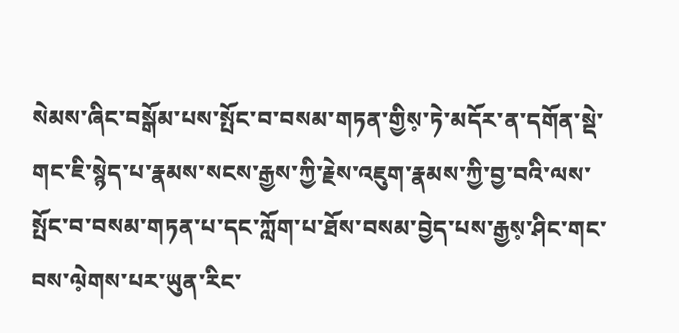སེམས་ཞིང་བསྒོམ་པས་སྤོང་བ་བསམ་གཏན་གྱིས༷་ཏེ་མདོར་ན་དགོན་སྡེ་གང་ཇི་སྙེད་པ་རྣམས་སངས་རྒྱས་ཀྱི་རྗེས་འཇུག་རྣམས་ཀྱི་བྱ་བའི་ལས་སྤོང་བ་བསམ་གཏན་པ་དང་ཀློག་པ་ཐོས་བསམ་བྱེད་པས་རྒྱས༷་ཤིང་གང་བས་ལེ༷གས་པར་ཡུན་རིང་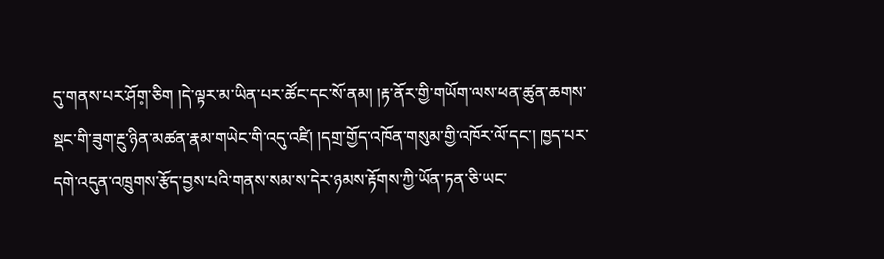དུ་གནས་པར་ཤོག༷་ཅིག །དེ་ལྟར་མ་ཡིན་པར་ཚོང་དང་སོ་ནམ། །རྟ་ནོར་གྱི་གཡོག་ལས་ཕན་ཚུན་ཆགས་སྡང་གི་ཟུག་རྔུ་ཉིན་མཚན་རྣམ་གཡེང་གི་འདུ་འཛི། །དགྲ་གྱོད་འཁོན་གསུམ་གྱི་འཁོར་ལོ་དང་། ཁྱད་པར་དགེ་འདུན་འཁྲུགས་རྩོད་བྱས་པའི་གནས་སམ་ས་དེར་ཉམས་རྟོགས་ཀྱི་ཡོན་ཏན་ཅི་ཡང་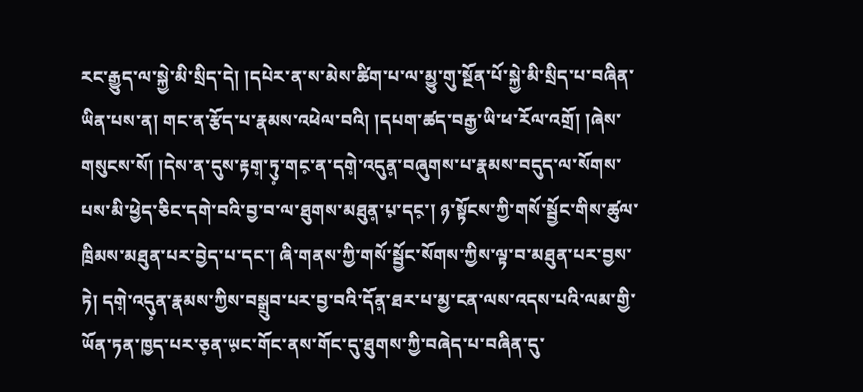རང་རྒྱུད་ལ་སྐྱེ་མི་སྲིད་དེ། །དཔེར་ན་ས་མེས་ཚིག་པ་ལ་མྱུ་གུ་སྔོན་པོ་སྐྱེ་མི་སྲིད་པ་བཞིན་ཡིན་པས་ན། གང་ན་རྩོད་པ་རྣམས་འཕེལ་བའི། །དཔག་ཚད་བརྒྱ་ཡི་ཕ་རོལ་འགྲོ། །ཞེས་གསུངས་སོ། །དེས་ན་དུས་རྟག༷་ཏུ༷་གང༷་ན་དགེ༷་འདུན༷་བཞུགས་པ་རྣམས་བདུད་ལ་སོགས་པས་མི་ཕྱེད་ཅིང་དགེ་བའི་བྱ་བ་ལ་ཐུགས་མཐུན༷་པ༷་དང༷་། ཉ་སྟོངས་ཀྱི་གསོ་སྦྱོང་གིས་ཚུལ་ཁྲིམས་མཐུན་པར་བྱེད་པ་དང་། ཞི་གནས་ཀྱི་གསོ་སྦྱོང་སོགས་ཀྱིས་ལྟ་བ་མཐུན་པར་བྱས་ཏེ། དགེ༷་འདུ༷ན་རྣམས་ཀྱིས་བསྒྲུབ་པར་བྱ་བའི་དོན༷་ཐར་པ་མྱ་ངན་ལས་འདས་པའི་ལམ་གྱི་ཡོན་ཏན་ཁྱད་པར་ཅ༷ན་ཡ༷ང་གོང་ནས་གོང་དུ་ཐུགས་ཀྱི་བཞེད་པ་བཞིན་དུ་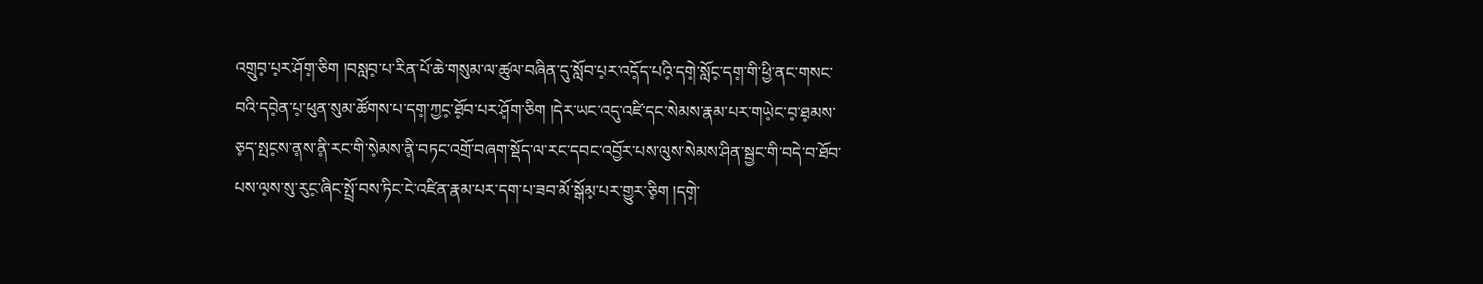འགྲུབ༷་པ༷ར་ཤོག༷་ཅིག །བསླབ༷་པ་རིན་པོ་ཆེ་གསུམ་ལ་ཚུལ་བཞིན་དུ་སློབ་པ༷ར་འདོ༷ད་པའི༷་དགེ༷་སློང༷་དག༷་གི་ཕྱི་ནང་གསང་བའི་དབེ༷ན་པ༷་ཕུན་སུམ་ཚོགས་པ་དག༷་ཀྱང༷་ཐོ༷བ་པར་ཤོ༷ག་ཅིག །དེར་ཡང་འདུ་འཛི་དང་སེམས་རྣམ་པར་གཡེ༷ང་བ༷་ཐ༷མས་ཅ༷ད་སྤང༷ས་ན༷ས་ནི༷་རང་གི་སེ༷མས་ནི༷་བཏང་འགྲོ་བཞག་སྡོད་ལ་རང་དབང་འབྱོར་པས་ལུས་སེམས་ཤིན་སྦྱང་གི་བདེ་བ་ཐོབ་པས་ལ༷ས་སུ་རུང༷་ཞིང་སྤྲོ་བས་ཏིང་ངེ་འཛིན་རྣམ་པར་དག་པ་ཟབ་མོ་སྒོམ༷་པར་གྱུར་ཅི༷ག །དགེ༷་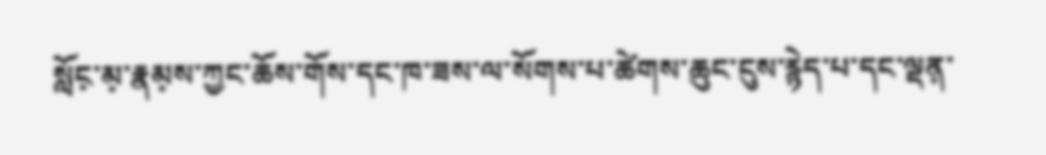སློང༷་མ༷་རྣམ༷ས་ཀྱང་ཆོས་གོས་དང་ཁ་ཟས་ལ་སོགས་པ་ཚེགས་ཆུང་ངུས་རྙེད་པ་དང་ལྡན༷་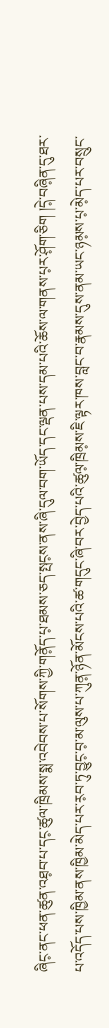ཞིང༷་ནང་ཕན་ཚུན་འཐ༷བ་པ་དང༷་ཚུལ་ཁྲིམས་སྨ་འབེབས་པ་སོགས་ཀྱི་གནོ༷ད་པ༷་ཐམས་ཅད་སྤང༷ས་ནས་ཞི་དུལ་བག་ཡོད་དང་ལྡན་པས་དམ་པའི་ཆོས་ལ་གནས་པ༷ར་ཤོ༷ག་ཅིག །དེ༷་བཞི༷ན་དུ་ཐར་པ་འདོད་པས་ཁྱིམ་ནས་ཁྱིམ་མེད་པར་ར༷བ་ཏུ་བྱུང༷་བ༷་མ་ལུས་པ་ཀུན༷་ཉོན་མོངས་པའི་ཚ་གདུང་ཞི་བར་བྱེད་པའི་ཚུལ༷་ཁྲིམ༷ས་ཇི་ལྟར་ཁས་བླང་བ་རྣམས་དུས་ནམ་ཡང་ཉམ༷ས་པ༷་མེ༷ད་པར་བསྲུང་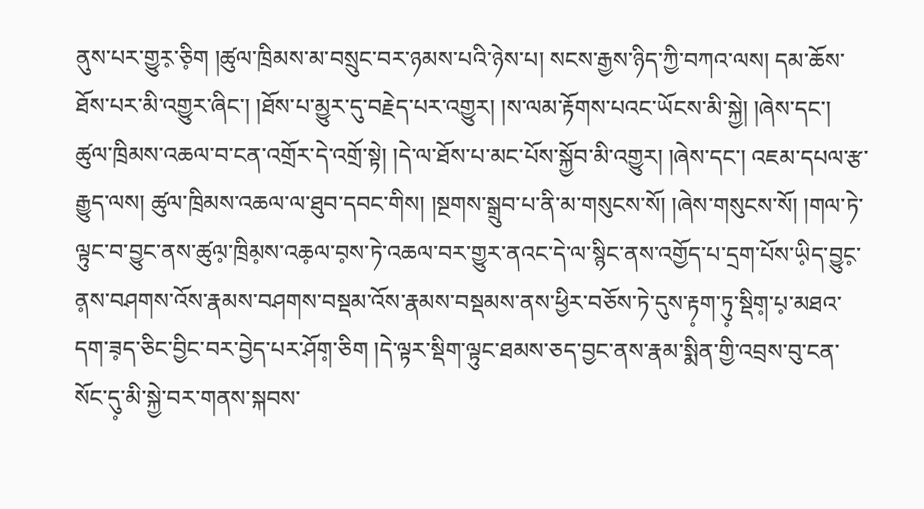ནུས་པར་གྱུར༷་ཅི༷ག །ཚུལ་ཁྲིམས་མ་བསྲུང་བར་ཉམས་པའི་ཉེས་པ། སངས་རྒྱས་ཉིད་ཀྱི་བཀའ་ལས། དམ་ཆོས་ཐོས་པར་མི་འགྱུར་ཞིང་། །ཐོས་པ་མྱུར་དུ་བརྗེད་པར་འགྱུར། །ས་ལམ་རྟོགས་པའང་ཡོངས་མི་སྐྱེ། །ཞེས་དང་། ཚུལ་ཁྲིམས་འཆལ་བ་ངན་འགྲོར་དེ་འགྲོ་སྟེ། །དེ་ལ་ཐོས་པ་མང་པོས་སྐྱོབ་མི་འགྱུར། །ཞེས་དང་། འཇམ་དཔལ་རྩ་རྒྱུད་ལས། ཚུལ་ཁྲིམས་འཆལ་ལ་ཐུབ་དབང་གིས། །སྔགས་སྒྲུབ་པ་ནི་མ་གསུངས་སོ། །ཞེས་གསུངས་སོ། །གལ་ཏེ་ལྟུང་བ་བྱུང་ནས་ཚུལ༷་ཁྲིམ༷ས་འཆ༷ལ་བ༷ས་ཏེ་འཆལ་བར་གྱུར་ནའང་དེ་ལ་སྙིང་ནས་འགྱོད་པ་དྲག་པོས་ཡི༷ད་བྱུང༷་ན༷ས་བཤགས་འོས་རྣམས་བཤགས་བསྡམ་འོས་རྣམས་བསྡམས་ནས་ཕྱིར་བཅོས་ཏེ་དུས་རྟ༷ག་ཏུ༷་སྡིག༷་པ༷་མཐའ་དག་ཟ༷ད་ཅིང་བྱིང་བར་བྱེད་པར་ཤོག༷་ཅིག །དེ་ལྟར་སྡིག་ལྟུང་ཐམས་ཅད་བྱང་ནས་རྣམ་སྨིན་གྱི་འབྲས་བུ་ངན་སོང་དུ༷་མི་སྐྱེ་བར་གནས་སྐབས་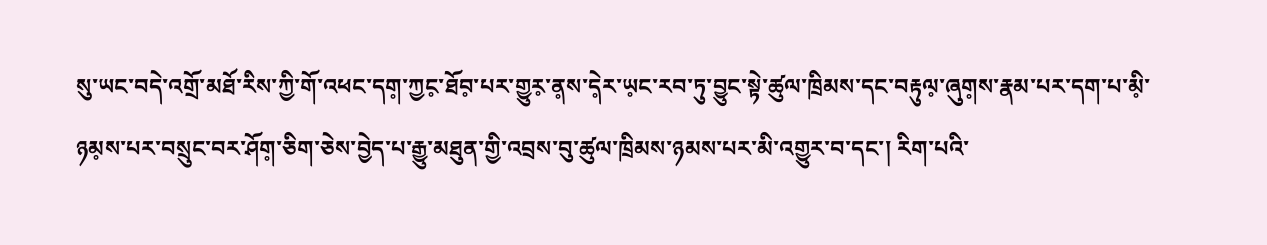སུ་ཡང་བདེ་འགྲོ་མཐོ་རིས་ཀྱི་གོ་འཕང་དག༷་ཀྱང༷་ཐོབ༷་པར་གྱུར༷་ན༷ས་དེ༷ར་ཡ༷ང་རབ་ཏུ་བྱུང་སྟེ་ཚུལ་ཁྲིམས་དང་བརྟུལ༷་ཞུག༷ས་རྣམ་པར་དག་པ་མི༷་ཉམ༷ས་པར་བསྲུང་བར་ཤོག༷་ཅིག་ཅེས་བྱེད་པ་རྒྱུ་མཐུན་གྱི་འབྲས་བུ་ཚུལ་ཁྲིམས་ཉམས་པར་མི་འགྱུར་བ་དང་། རིག་པའི་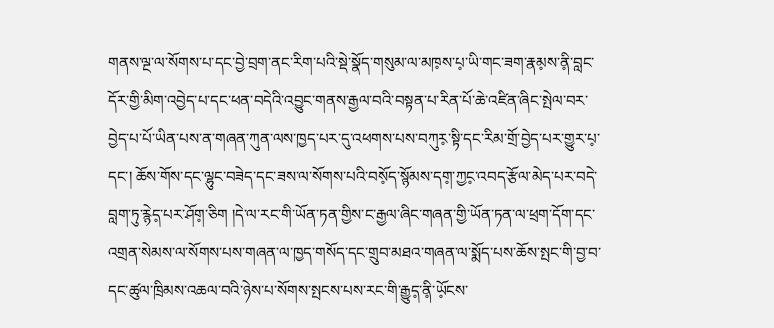གནས་ལྔ་ལ་སོགས་པ་དང་བྱེ་བྲག་ནང་རིག་པའི་སྡེ་སྣོད་གསུམ་ལ་མཁ༷ས་པ༷་ཡི་གང་ཟག་རྣམ༷ས་ནི༷་བླང་དོར་གྱི་མིག་འབྱེད་པ་དང་ཕན་བདེའི་འབྱུང་གནས་རྒྱལ་བའི་བསྟན་པ་རིན་པོ་ཆེ་འཛིན་ཞིང་སྤེལ་བར་བྱེད་པ་པོ་ཡིན་པས་ན་གཞན་ཀུན་ལས་ཁྱད་པར་དུ་འཕགས་པས་བཀུར༷་སྟི་དང་རིམ་གྲོ་བྱེད་པར་གྱུར་པ༷་དང་། ཆོས་གོས་དང་ལྷུང་བཟེད་དང་ཟས་ལ་སོགས་པའི་བསོ༷ད་སྙོམས་དག༷་ཀྱང༷་འབད་རྩོལ་མེད་པར་བདེ་བླག་ཏུ་རྙེད༷་པར་ཤོག༷་ཅིག །དེ་ལ་རང་གི་ཡོན་ཏན་གྱིས་ང་རྒྱལ་ཞིང་གཞན་གྱི་ཡོན་ཏན་ལ་ཕྲག་དོག་དང་འགྲན་སེམས་ལ་སོགས་པས་གཞན་ལ་ཁྱད་གསོད་དང་གྲུབ་མཐའ་གཞན་ལ་སྨོད་པས་ཆོས་སྤང་གི་བྱ་བ་དང་ཚུལ་ཁྲིམས་འཆལ་བའི་ཉེས་པ་སོགས་སྤངས་པས་རང་གི་རྒྱུད༷་ནི༷་ཡོ༷ངས་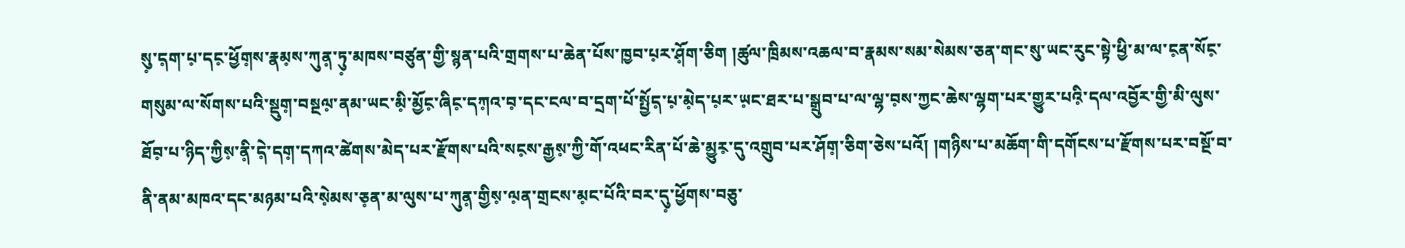སུ༷་ད༷ག་པ༷་དང༷་ཕྱོག༷ས་རྣམ༷ས་ཀུན༷་ཏུ༷་མཁས་བཙུན་གྱི་སྙན་པའི་གྲགས་པ་ཆེན་པོས་ཁྱབ་པ༷ར་ཤོ༷ག་ཅིག །ཚུལ་ཁྲིམས་འཆལ་བ་རྣམས་སམ་སེམས་ཅན་གང་སུ་ཡང་རུང་སྟེ་ཕྱི་མ་ལ་ང༷ན་སོང༷་གསུམ་ལ་སོགས་པའི་སྡུག༷་བསྔལ༷་ནམ་ཡང་མི༷་མྱོང༷་ཞིང༷་དཀ༷འ་བ༷་དང་ངལ་བ་དྲག་པོ་སྤྱོད༷་པ༷་མེ༷ད་པ༷ར་ཡ༷ང་ཐར་པ་སྒྲུབ་པ་ལ་ལྷ་བ༷ས་ཀྱང་ཆེས་ལྷག་པར་གྱུར་པའི༷་དལ་འབྱོར་གྱི་མི་ལུས་ཐོབ༷་པ་ཉིད་ཀྱིས༷་ནི༷་དེ༷་དག༷་དཀའ་ཚེགས་མེད་པར་རྫོགས་པའི་སང༷ས་རྒྱས༷་ཀྱི་གོ་འཕང་རིན་པོ་ཆེ་མྱུར༷་དུ་འགྲུབ་པར་ཤོག༷་ཅིག་ཅེས་པའོ། །གཉིས་པ་མཆོག་གི་དགོངས་པ་རྫོགས་པར་བསྔོ་བ་ནི་ནམ་མཁའ་དང་མཉམ་པའི་སེ༷མས་ཅ༷ན་མ་ལུས་པ་ཀུན༷་གྱིས༷་ལ༷ན་གྲངས་མ༷ང་པོའི་བར་དུ༷་ཕྱོགས་བཅུ་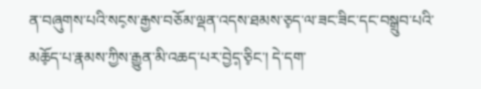ན་བཞུགས་པའི་སང༷ས་རྒྱས་བཅོམ་ལྡན་འདས་ཐམས་ཅ༷ད་ལ་ཟང་ཟིང་དང་བསྒྲུབ་པའི་མཆོ༷ད་པ་རྣམས་ཀྱིས་རྒྱུན་མི་འཆད་པར་བྱེད༷་ཅི༷ང་། དེ་དག་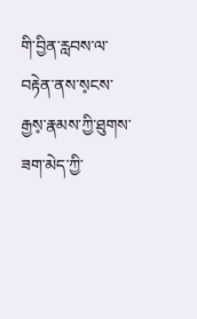གི་བྱིན་རླབས་ལ་བརྟེན་ནས་ས༷ངས་རྒྱས༷་རྣམས་ཀྱི་ཐུགས་ཟག་མེད་ཀྱི་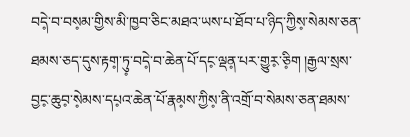བདེ༷་བ་བས༷མ་གྱིས་མི་ཁྱབ་ཅིང་མཐའ་ཡས་པ་ཐོབ་པ་ཉིད་ཀྱིས༷་སེམས་ཅན་ཐམས་ཅད་དུས་རྟག༷་ཏུ༷་བདེ༷་བ་ཆེན་པོ་དང༷་ལྡན༷་པར་གྱུར༷་ཅི༷ག །རྒྱལ་སྲས་བྱང༷་ཆུབ༷་སེ༷མས་དཔ༷འ་ཆེན་པོ་རྣམ༷ས་ཀྱིས༷་ནི་འགྲོ་བ་སེམས་ཅན་ཐམས་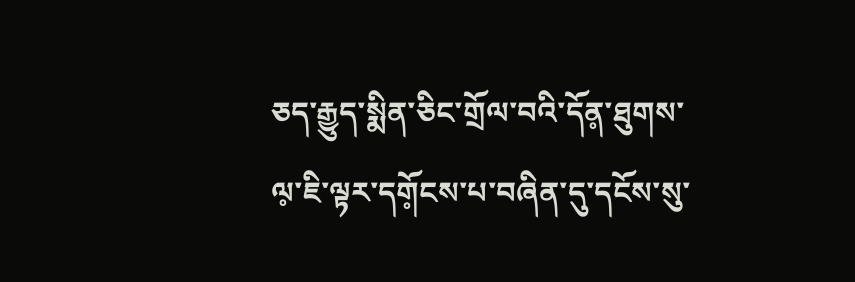ཅད་རྒྱུད་སྨིན་ཅིང་གྲོལ་བའི་དོན༷་ཐུགས་ལ༷་ཇི་ལྟར་དགོ༷ངས་པ་བཞིན་དུ་དངོས་སུ་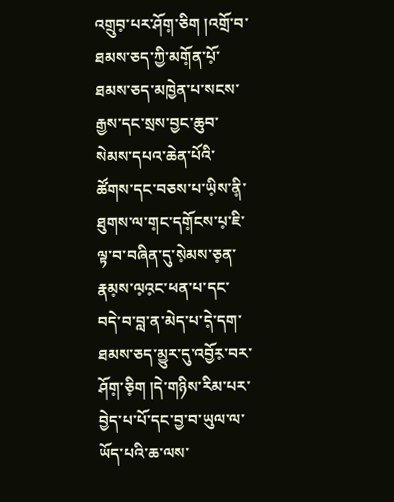འགྲུབ༷་པར་ཤོག༷་ཅིག །འགྲོ་བ་ཐམས་ཅད་ཀྱི་མགོ༷ན་པོ༷་ཐམས་ཅད་མཁྱེན་པ་སངས་རྒྱས་དང་སྲས་བྱང་ཆུབ་སེམས་དཔའ་ཆེན་པོའི་ཚོགས་དང་བཅས་པ་ཡི༷ས་ནི༷་ཐུགས་ལ་ག༷ང་དགོ༷ངས་པ༷་ཇི་ལྟ་བ་བཞིན་དུ་སེ༷མས་ཅ༷ན་རྣམ༷ས་ལ༷འ༷ང་ཕན་པ་དང་བདེ་བ་བླ་ན་མེད་པ་དེ༷་དག་ཐམས་ཅད་མྱུར་དུ་འབྱོར༷་བར་ཤོག༷་ཅི༷ག །དེ་གཉིས་རིམ་པར་བྱེད་པ་པོ་དང་བྱ་བ་ཡུལ་ལ་ཡོད་པའི་ཆ་ལས་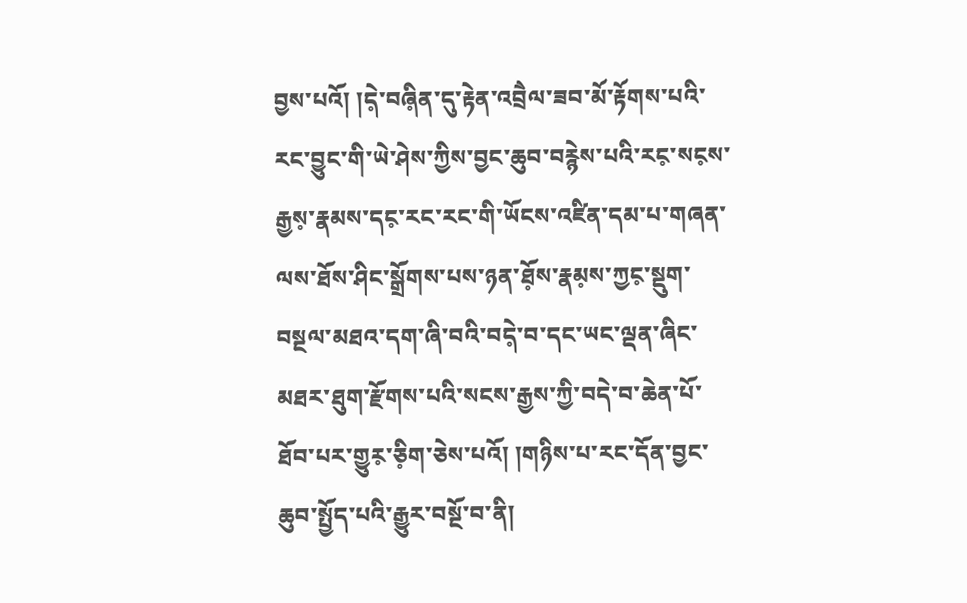བྱས་པའོ། །དེ༷་བཞི༷ན་དུ་རྟེན་འབྲཻལ་ཟབ་མོ་རྟོགས་པའི་རང་བྱུང་གི་ཡེ་ཤེས་ཀྱིས་བྱང་ཆུབ་བརྙེས་པའི་རང༷་སང༷ས་རྒྱས༷་རྣམས་དང༷་རང་རང་གི་ཡོངས་འཛིན་དམ་པ་གཞན་ལས་ཐོས་ཤིང་སྒྲོགས་པས་ཉན་ཐོ༷ས་རྣམ༷ས་ཀྱང༷་སྡུག་བསྔལ་མཐའ་དག་ཞི་བའི་བདེ༷་བ་དང་ཡང་ལྡན་ཞིང་མཐར་ཐུག་རྫོགས་པའི་སངས་རྒྱས་ཀྱི་བདེ་བ་ཆེན་པོ་ཐོབ་པར་གྱུར༷་ཅི༷ག་ཅེས་པའོ། །གཉིས་པ་རང་དོན་བྱང་ཆུབ་སྤྱོད་པའི་རྒྱུར་བསྔོ་བ་ནི།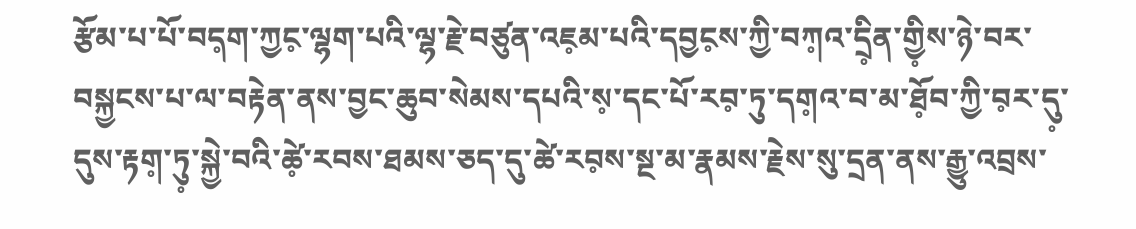རྩོམ་པ་པོ་བད༷ག་ཀྱང༷་ལྷག་པའི་ལྷ་རྗེ་བཙུན་འཇ༷མ་པའི་དབྱང༷ས་ཀྱི་བཀ༷འ་དྲི༷ན་གྱི༷ས་ཉེ་བར་བསྐྱངས་པ་ལ་བརྟེན་ནས་བྱང་ཆུབ་སེམས་དཔའི་ས༷་དང་པོ་རབ༷་ཏུ་དག༷འ་བ་མ་ཐོ༷བ་ཀྱི་བ༷ར་དུ༷་དུས་རྟག༷་ཏུ༷་སྐྱེ་བའི་ཚེ༷་རབས་ཐམས་ཅད་དུ་ཚེ་རབ༷ས་སྔ་མ་རྣམས་རྗེས་སུ་དྲན་ནས་རྒྱུ་འབྲས་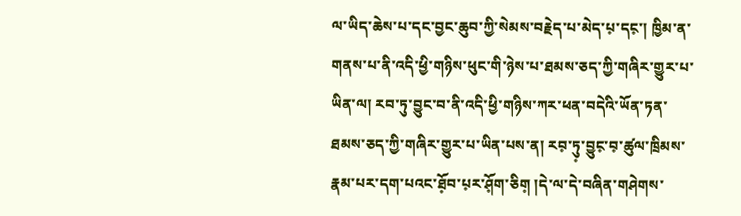ལ་ཡིད་ཆེས་པ་དང་བྱང་ཆུབ་ཀྱི་སེམས་བརྗེད་པ་མེད་པ༷་དང༷་། ཁྱིམ་ན་གནས་པ་ནི་འདི་ཕྱི་གཉིས་ཕུང་གི་ཉེས་པ་ཐམས་ཅད་ཀྱི་གཞིར་གྱུར་པ་ཡིན་ལ། རབ་ཏུ་བྱུང་བ་ནི་འདི་ཕྱི་གཉིས་ཀར་ཕན་བདེའི་ཡོན་ཏན་ཐམས་ཅད་ཀྱི་གཞིར་གྱུར་པ་ཡིན་པས་ན། རབ༷་ཏུ༷་བྱུང༷་བ༷་ཚུལ་ཁྲིམས་རྣམ་པར་དག་པའང་ཐོ༷བ་པ༷ར་ཤོ༷ག་ཅིག༷ །དེ་ལ་དེ་བཞིན་གཤེགས་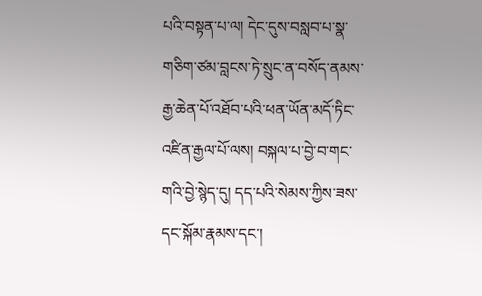པའི་བསྟན་པ་ལ། དེང་དུས་བསླབ་པ་སྣ་གཅིག་ཙམ་བླངས་ཏེ་སྲུང་ན་བསོད་ནམས་རྒྱ་ཆེན་པོ་འཐོབ་པའི་ཕན་ཡོན་མདོ་ཏིང་འཛིན་རྒྱལ་པོ་ལས། བསྐལ་པ་བྱེ་བ་གང་གའི་བྱེ་སྙེད་དུ། དད་པའི་སེམས་ཀྱིས་ཟས་དང་སྐོམ་རྣམས་དང་།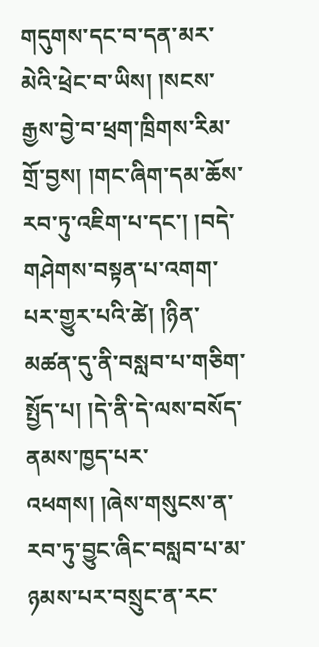གདུགས་དང་བ་དན་མར་མེའི་ཕྲེང་བ་ཡིས། །སངས་རྒྱས་བྱེ་བ་ཕྲག་ཁྲིགས་རིམ་གྲོ་བྱས། །གང་ཞིག་དམ་ཆོས་རབ་ཏུ་འཇིག་པ་དང་། །བདེ་གཤེགས་བསྟན་པ་འགག་པར་གྱུར་པའི་ཚེ། །ཉིན་མཚན་དུ་ནི་བསླབ་པ་གཅིག་སྤྱོད་པ། །དེ་ནི་དེ་ལས་བསོད་ནམས་ཁྱད་པར་འཕགས། །ཞེས་གསུངས་ན་རབ་ཏུ་བྱུང་ཞིང་བསླབ་པ་མ་ཉམས་པར་བསྲུང་ན་རང་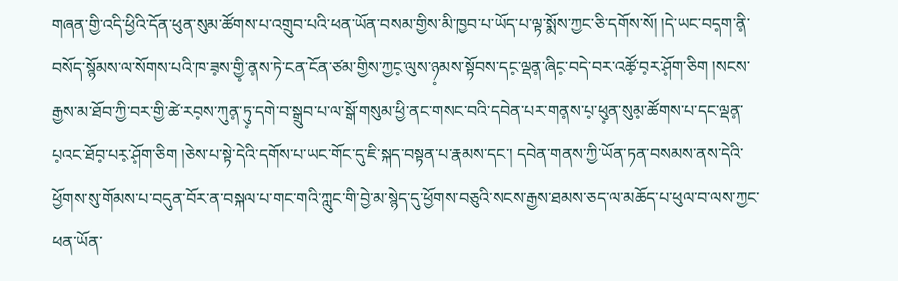གཞན་གྱི་འདི་ཕྱིའི་དོན་ཕུན་སུམ་ཚོགས་པ་འགྲུབ་པའི་ཕན་ཡོན་བསམ་གྱིས་མི་ཁྱབ་པ་ཡོད་པ་ལྟ་སྨོས་ཀྱང་ཅི་དགོས་སོ། །དེ་ཡང་བད༷ག་ནི༷་བསོད་སྙོམས་ལ་སོགས་པའི་ཁ་ཟ༷ས་གྱི༷་ན༷ས་ཏེ་ངན་ངོན་ཙམ་གྱིས་ཀྱང༷་ལུས་ཉ༷མས་སྟོབས་དང༷་ལྡན༷་ཞིང༷་བདེ་བར་འཚོ༷་བ༷ར་ཤོ༷ག་ཅིག །སངས་རྒྱས་མ་ཐོབ་ཀྱི་བར་གྱི་ཚེ་རབ༷ས་ཀུན༷་ཏུ༷་དགེ་བ་སྒྲུབ་པ་ལ་སྒོ་གསུམ་ཕྱི་ནང་གསང་བའི་དབེན་པར་གན༷ས་པ༷་ཕུ༷ན་སུམ༷་ཚོགས་པ་དང་ལྡན༷་པ༷འང་ཐོབ༷་པར༷་ཤོ༷ག་ཅིག །ཅེས་པ་སྟེ་དེའི་དགོས་པ་ཡང་གོང་དུ་ཇི་སྐད་བསྟན་པ་རྣམས་དང་། དབེན་གནས་ཀྱི་ཡོན་ཏན་བསམས་ནས་དེའི་ཕྱོགས་སུ་གོམས་པ་བདུན་བོར་ན་བསྐལ་པ་གང་གའི་ཀླུང་གི་བྱེ་མ་སྙེད་དུ་ཕྱོགས་བཅུའི་སངས་རྒྱས་ཐམས་ཅད་ལ་མཆོད་པ་ཕུལ་བ་ལས་ཀྱང་ཕན་ཡོན་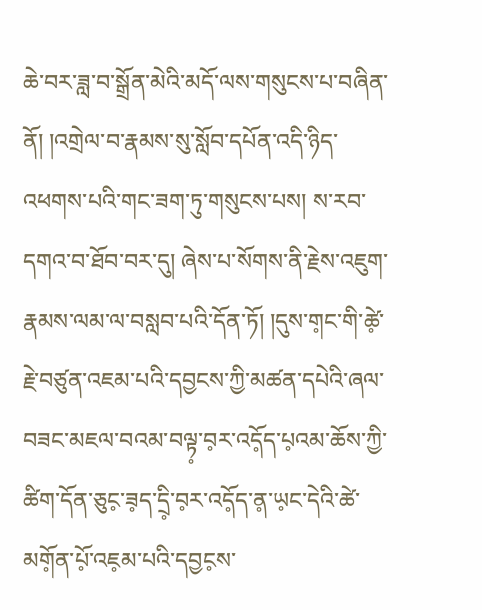ཆེ་བར་ཟླ་བ་སྒྲོན་མེའི་མདོ་ལས་གསུངས་པ་བཞིན་ནོ། །འགྲེལ་བ་རྣམས་སུ་སློབ་དཔོན་འདི་ཉིད་འཕགས་པའི་གང་ཟག་ཏུ་གསུངས་པས། ས་རབ་དགའ་བ་ཐོབ་བར་དུ། ཞེས་པ་སོགས་ནི་རྗེས་འཇུག་རྣམས་ལམ་ལ་བསླབ་པའི་དོན་ཏོ། །དུས་ག༷ང་གི་ཚེ༷་རྗེ་བཙུན་འཇམ་པའི་དབྱངས་ཀྱི་མཚན་དཔེའི་ཞལ་བཟང་མཇལ་བའམ་བལྟ༷་བ༷ར་འདོ༷ད་པ༷འམ་ཆོས་ཀྱི་ཚིག་དོན་ཅུང༷་ཟ༷ད་དྲི༷་བ༷ར་འདོ༷ད་ན༷་ཡ༷ང་དེའི་ཚེ་མགོ༷ན་པོ༷་འཇ༷མ་པའི་དབྱང༷ས་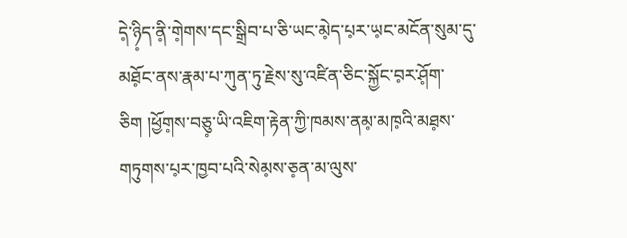དེ༷་ཉི༷ད་ནི༷་གེ༷གས་དང་སྒྲིབ་པ་ཅི་ཡང་མེ༷ད་པ༷ར་ཡ༷ང་མངོན་སུམ་དུ་མཐོ༷ང་ནས་རྣམ་པ་ཀུན་ཏུ་རྗེས་སུ་འཛིན་ཅིང་སྐྱོང་བ༷ར་ཤོ༷ག་ཅིག །ཕྱོག༷ས་བཅུ༷་ཡི་འཇིག་རྟེན་ཀྱི་ཁམས་ནམ༷་མཁ༷འི་མཐ༷ས་གཏུགས་པ༷ར་ཁྱབ་པའི་སེམ༷ས་ཅ༷ན་མ་ལུས་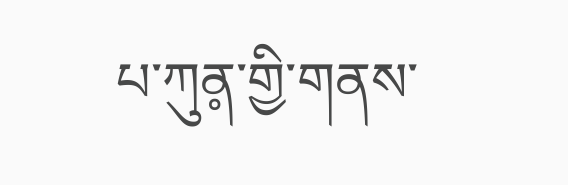པ་ཀུན༷་གྱི་གནས་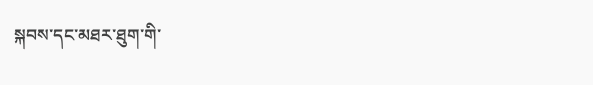སྐབས་དང་མཐར་ཐུག་གི་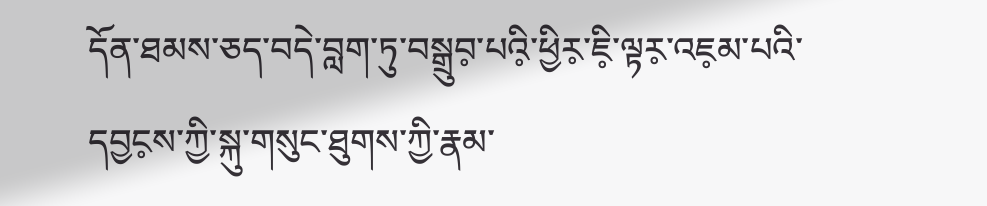དོན་ཐམས་ཅད་བདེ་བླག་ཏུ་བསྒྲུབ༷་པའི༷་ཕྱིར༷་ཇི༷་ལྟར༷་འཇ༷མ་པའི་དབྱང༷ས་ཀྱི་སྐུ་གསུང་ཐུགས་ཀྱི་རྣམ་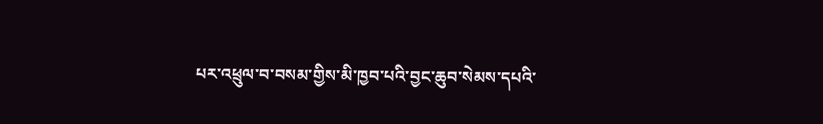པར་འཕྲུལ་བ་བསམ་གྱིས་མི་ཁྱབ་པའི་བྱང་ཆུབ་སེམས་དཔའི་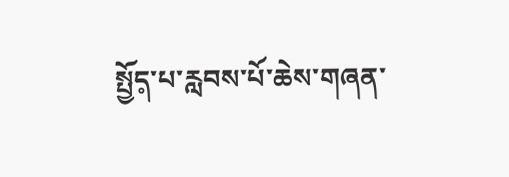སྤྱོད༷་པ་རླབས་པོ་ཆེས་གཞན་